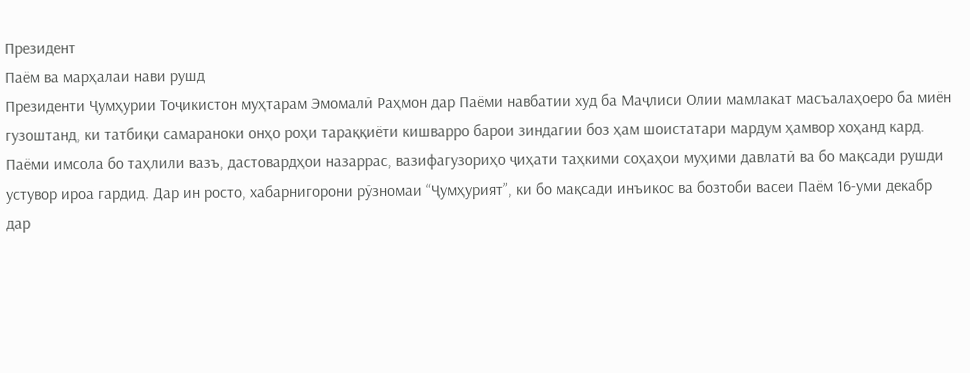Президент
Паём ва марҳалаи нави рушд
Президенти Ҷумҳурии Тоҷикистон муҳтарам Эмомалӣ Раҳмон дар Паёми навбатии худ ба Маҷлиси Олии мамлакат масъалаҳоеро ба миён гузоштанд, ки татбиқи самараноки онҳо роҳи тараққиёти кишварро барои зиндагии боз ҳам шоистатари мардум ҳамвор хоҳанд кард. Паёми имсола бо таҳлили вазъ, дастовардҳои назаррас, вазифагузориҳо ҷиҳати таҳкими соҳаҳои муҳими давлатӣ ва бо мақсади рушди устувор ироа гардид. Дар ин росто, хабарнигорони рӯзномаи “Ҷумҳурият”, ки бо мақсади инъикос ва бозтоби васеи Паём 16-уми декабр дар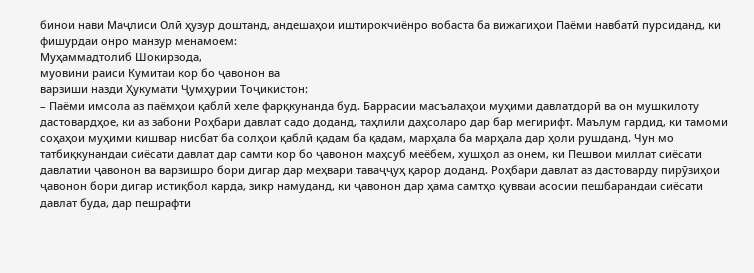бинои нави Маҷлиси Олӣ ҳузур доштанд, андешаҳои иштирокчиёнро вобаста ба вижагиҳои Паёми навбатӣ пурсиданд, ки фишурдаи онро манзур менамоем:
Муҳаммадтолиб Шокирзода,
муовини раиси Кумитаи кор бо ҷавонон ва
варзиши назди Ҳукумати Ҷумҳурии Тоҷикистон:
– Паёми имсола аз паёмҳои қаблӣ хеле фарқкунанда буд. Баррасии масъалаҳои муҳими давлатдорӣ ва он мушкилоту дастовардҳое, ки аз забони Роҳбари давлат садо доданд, таҳлили даҳсоларо дар бар мегирифт. Маълум гардид, ки тамоми соҳаҳои муҳими кишвар нисбат ба солҳои қаблӣ қадам ба қадам, марҳала ба марҳала дар ҳоли рушданд. Чун мо татбиқкунандаи сиёсати давлат дар самти кор бо ҷавонон маҳсуб меёбем, хушҳол аз онем, ки Пешвои миллат сиёсати давлатии ҷавонон ва варзишро бори дигар дар меҳвари таваҷҷуҳ қарор доданд. Роҳбари давлат аз дастоварду пирӯзиҳои ҷавонон бори дигар истиқбол карда, зикр намуданд, ки ҷавонон дар ҳама самтҳо қувваи асосии пешбарандаи сиёсати давлат буда, дар пешрафти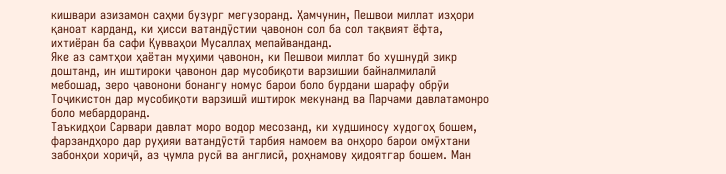кишвари азизамон саҳми бузург мегузоранд. Ҳамчунин, Пешвои миллат изҳори қаноат карданд, ки ҳисси ватандӯстии ҷавонон сол ба сол тақвият ёфта, ихтиёран ба сафи Қувваҳои Мусаллаҳ мепайванданд.
Яке аз самтҳои ҳаётан муҳими ҷавонон, ки Пешвои миллат бо хушнудӣ зикр доштанд, ин иштироки ҷавонон дар мусобиқоти варзишии байналмилалӣ мебошад, зеро ҷавонони бонангу номус барои боло бурдани шарафу обрӯи Тоҷикистон дар мусобиқоти варзишӣ иштирок мекунанд ва Парчами давлатамонро боло мебардоранд.
Таъкидҳои Сарвари давлат моро водор месозанд, ки худшиносу худогоҳ бошем, фарзандҳоро дар руҳияи ватандӯстӣ тарбия намоем ва онҳоро барои омӯхтани забонҳои хориҷӣ, аз ҷумла русӣ ва англисӣ, роҳнамову ҳидоятгар бошем. Ман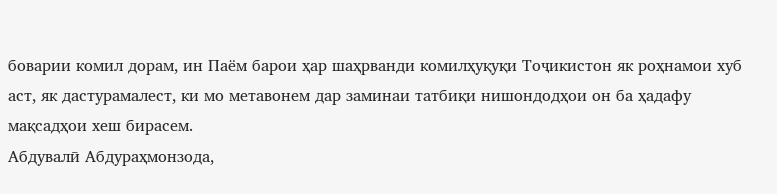боварии комил дорам, ин Паём барои ҳар шаҳрванди комилҳуқуқи Тоҷикистон як роҳнамои хуб аст, як дастурамалест, ки мо метавонем дар заминаи татбиқи нишондодҳои он ба ҳадафу мақсадҳои хеш бирасем.
Абдувалӣ Абдураҳмонзода,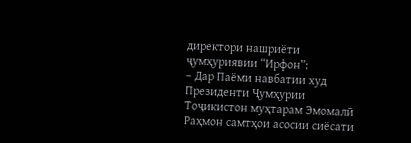директори нашриёти ҷумҳуриявии “Ирфон”:
– Дар Паёми навбатии худ Президенти Ҷумҳурии Тоҷикистон муҳтарам Эмомалӣ Раҳмон самтҳои асосии сиёсати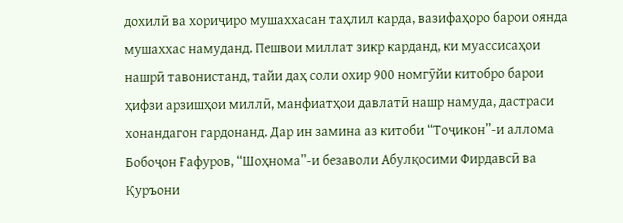дохилӣ ва хориҷиро мушаххасан таҳлил карда, вазифаҳоро барои оянда мушаххас намуданд. Пешвои миллат зикр карданд, ки муассисаҳои нашрӣ тавонистанд, тайи даҳ соли охир 900 номгӯйи китобро барои ҳифзи арзишҳои миллӣ, манфиатҳои давлатӣ нашр намуда, дастраси хонандагон гардонанд. Дар ин замина аз китоби “Тоҷикон”-и аллома Бобоҷон Ғафуров, “Шоҳнома”-и безаволи Абулқосими Фирдавсӣ ва Қуръони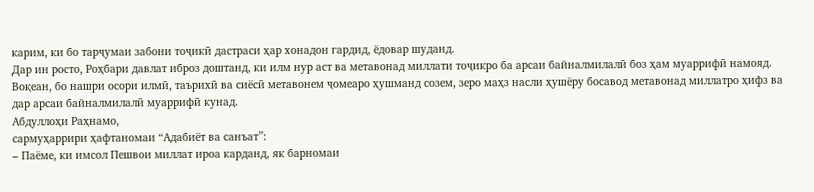карим, ки бо тарҷумаи забони тоҷикӣ дастраси ҳар хонадон гардид, ёдовар шуданд.
Дар ин росто, Роҳбари давлат иброз доштанд, ки илм нур аст ва метавонад миллати тоҷикро ба арсаи байналмилалӣ боз ҳам муаррифӣ намояд. Воқеан, бо нашри осори илмӣ, таърихӣ ва сиёсӣ метавонем ҷомеаро ҳушманд созем, зеро маҳз насли ҳушёру босавод метавонад миллатро ҳифз ва дар арсаи байналмилалӣ муаррифӣ кунад.
Абдуллоҳи Раҳнамо,
сармуҳаррири ҳафтаномаи “Адабиёт ва санъат”:
– Паёме, ки имсол Пешвои миллат ироа карданд, як барномаи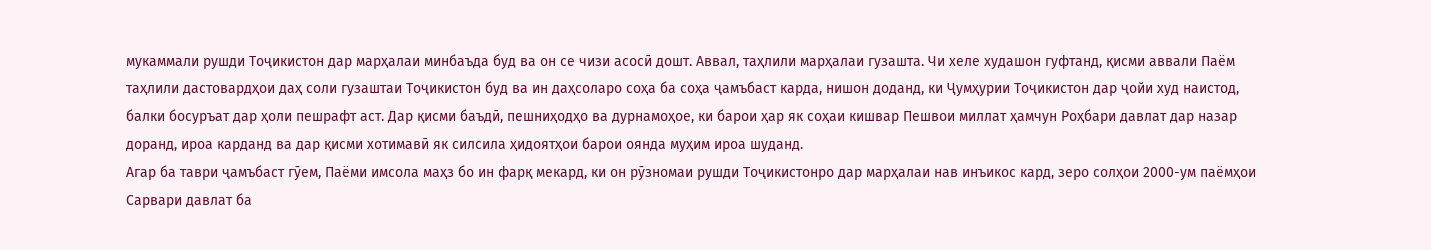мукаммали рушди Тоҷикистон дар марҳалаи минбаъда буд ва он се чизи асосӣ дошт. Аввал, таҳлили марҳалаи гузашта. Чи хеле худашон гуфтанд, қисми аввали Паём таҳлили дастовардҳои даҳ соли гузаштаи Тоҷикистон буд ва ин даҳсоларо соҳа ба соҳа ҷамъбаст карда, нишон доданд, ки Ҷумҳурии Тоҷикистон дар ҷойи худ наистод, балки босуръат дар ҳоли пешрафт аст. Дар қисми баъдӣ, пешниҳодҳо ва дурнамоҳое, ки барои ҳар як соҳаи кишвар Пешвои миллат ҳамчун Роҳбари давлат дар назар доранд, ироа карданд ва дар қисми хотимавӣ як силсила ҳидоятҳои барои оянда муҳим ироа шуданд.
Агар ба таври ҷамъбаст гӯем, Паёми имсола маҳз бо ин фарқ мекард, ки он рӯзномаи рушди Тоҷикистонро дар марҳалаи нав инъикос кард, зеро солҳои 2000-ум паёмҳои Сарвари давлат ба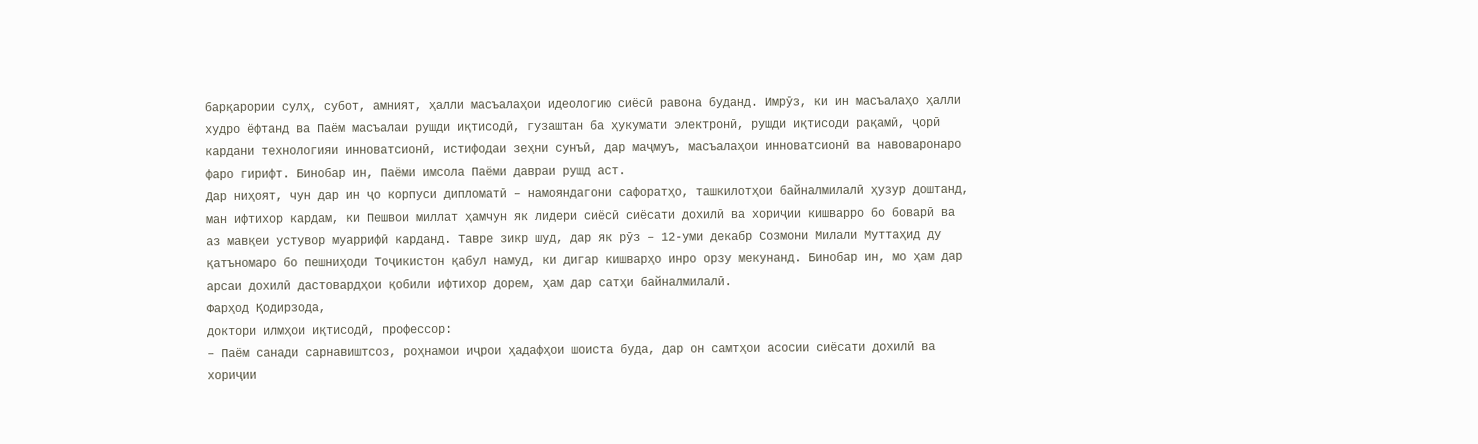барқарории сулҳ, субот, амният, ҳалли масъалаҳои идеологию сиёсӣ равона буданд. Имрӯз, ки ин масъалаҳо ҳалли худро ёфтанд ва Паём масъалаи рушди иқтисодӣ, гузаштан ба ҳукумати электронӣ, рушди иқтисоди рақамӣ, ҷорӣ кардани технологияи инноватсионӣ, истифодаи зеҳни сунъӣ, дар маҷмуъ, масъалаҳои инноватсионӣ ва навоваронаро фаро гирифт. Бинобар ин, Паёми имсола Паёми давраи рушд аст.
Дар ниҳоят, чун дар ин ҷо корпуси дипломатӣ – намояндагони сафоратҳо, ташкилотҳои байналмилалӣ ҳузур доштанд, ман ифтихор кардам, ки Пешвои миллат ҳамчун як лидери сиёсӣ сиёсати дохилӣ ва хориҷии кишварро бо боварӣ ва аз мавқеи устувор муаррифӣ карданд. Тавре зикр шуд, дар як рӯз – 12-уми декабр Созмони Милали Муттаҳид ду қатъномаро бо пешниҳоди Тоҷикистон қабул намуд, ки дигар кишварҳо инро орзу мекунанд. Бинобар ин, мо ҳам дар арсаи дохилӣ дастовардҳои қобили ифтихор дорем, ҳам дар сатҳи байналмилалӣ.
Фарҳод Қодирзода,
доктори илмҳои иқтисодӣ, профессор:
– Паём санади сарнавиштсоз, роҳнамои иҷрои ҳадафҳои шоиста буда, дар он самтҳои асосии сиёсати дохилӣ ва хориҷии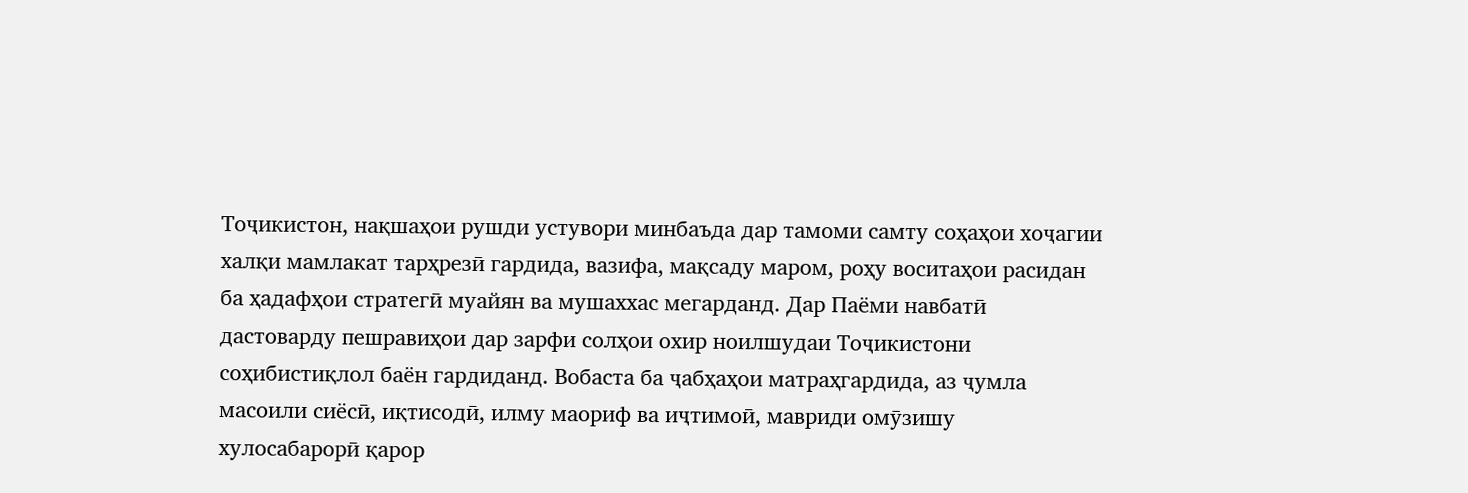Тоҷикистон, нақшаҳои рушди устувори минбаъда дар тамоми самту соҳаҳои хоҷагии халқи мамлакат тарҳрезӣ гардида, вазифа, мақсаду маром, роҳу воситаҳои расидан ба ҳадафҳои стратегӣ муайян ва мушаххас мегарданд. Дар Паёми навбатӣ дастоварду пешравиҳои дар зарфи солҳои охир ноилшудаи Тоҷикистони соҳибистиқлол баён гардиданд. Вобаста ба ҷабҳаҳои матраҳгардида, аз ҷумла масоили сиёсӣ, иқтисодӣ, илму маориф ва иҷтимоӣ, мавриди омӯзишу хулосабарорӣ қарор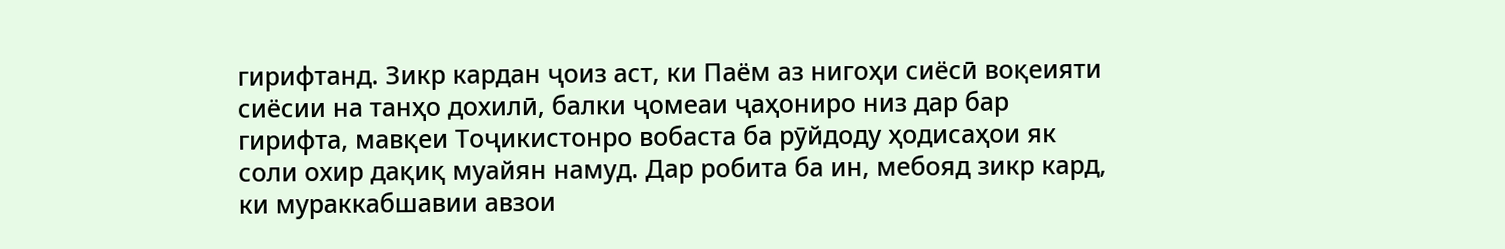гирифтанд. Зикр кардан ҷоиз аст, ки Паём аз нигоҳи сиёсӣ воқеияти сиёсии на танҳо дохилӣ, балки ҷомеаи ҷаҳониро низ дар бар гирифта, мавқеи Тоҷикистонро вобаста ба рӯйдоду ҳодисаҳои як соли охир дақиқ муайян намуд. Дар робита ба ин, мебояд зикр кард, ки мураккабшавии авзои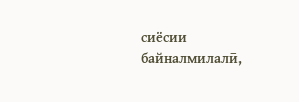сиёсии байналмилалӣ,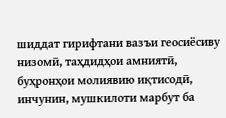шиддат гирифтани вазъи геосиёсиву низомӣ, таҳдидҳои амниятӣ, буҳронҳои молиявию иқтисодӣ, инчунин, мушкилоти марбут ба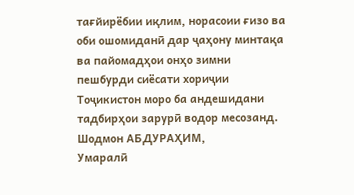тағйирёбии иқлим, норасоии ғизо ва оби ошомиданӣ дар ҷаҳону минтақа ва пайомадҳои онҳо зимни пешбурди сиёсати хориҷии Тоҷикистон моро ба андешидани тадбирҳои зарурӣ водор месозанд.
Шодмон АБДУРАҲИМ,
Умаралӣ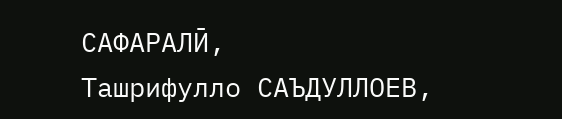САФАРАЛӢ,
Ташрифулло САЪДУЛЛОЕВ,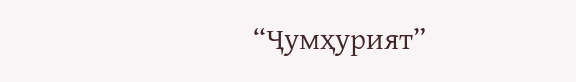“Ҷумҳурият”